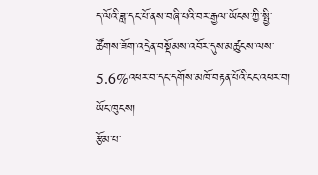ད་ལོའི་ཟླ་དང་པོ་ནས་བཞི་པའི་བར་རྒྱལ་ཡོངས་ཀྱི་སྤྱི་ཚོགས་ཟོག་འདྲེན་བསྡོམས་འབོར་དུས་མཚུངས་ལས་5.6%འཕར་བ་དང་དགོས་མཁོ་བརྟན་པོའི་ངང་འཕར་བ།
ཡོང་ཁུངས།
རྩོམ་པ་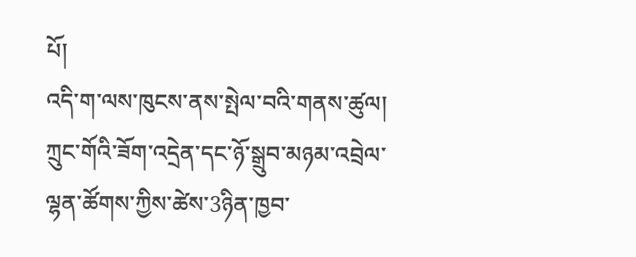པོ།
འདི་ག་ལས་ཁུངས་ནས་སྤེལ་བའི་གནས་ཚུལ། ཀྲུང་གོའི་ཟོག་འདྲེན་དང་ཉོ་སྒྲུབ་མཉམ་འབྲེལ་ལྷན་ཚོགས་ཀྱིས་ཚེས་3ཉིན་ཁྱབ་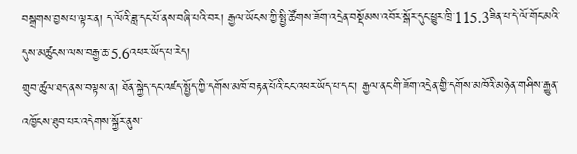བསྒྲགས་བྱས་པ་ལྟར་ན། ད་ལོའི་ཟླ་དང་པོ་ནས་བཞི་པའི་བར། རྒྱལ་ཡོངས་ཀྱི་སྤྱི་ཚོགས་ཟོག་འདྲེན་བསྡོམས་འབོར་སྒོར་དུང་ཕྱུར་ཁྲི་115.3ཟིན་པ་དེ་ལོ་གོང་མའི་དུས་མཚུངས་ལས་བརྒྱ་ཆ་5.6འཕར་ཡོད་པ་རེད།
གྲུབ་ཚུལ་ཐད་ནས་བལྟས་ན། ཐོན་སྐྱེད་དང་འཛད་སྤྱོད་ཀྱི་དགོས་མཁོ་བརྟན་པོའི་ངང་འཕར་ཡོད་པ་དང་། རྒྱལ་ནང་གི་ཟོག་འདྲེན་གྱི་དགོས་མཁོའི་མཉེན་གཤིས་རྒྱུན་འཁྱོངས་ཐུབ་པར་འདེགས་སྐྱོར་ནུས་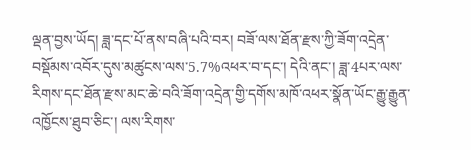ལྡན་བྱས་ཡོད། ཟླ་དང་པོ་ནས་བཞི་པའི་བར། བཟོ་ལས་ཐོན་རྫས་ཀྱི་ཟོག་འདྲེན་བསྡོམས་འབོར་དུས་མཚུངས་ལས་5.7%འཕར་བ་དང་། དེའི་ནང་། ཟླ་4པར་ལས་རིགས་དང་ཐོན་རྫས་མང་ཆེ་བའི་ཟོག་འདྲེན་གྱི་དགོས་མཁོ་འཕར་སྣོན་ཡོང་རྒྱུ་རྒྱུན་འཁྱོངས་ཐུབ་ཅིང་། ལས་རིགས་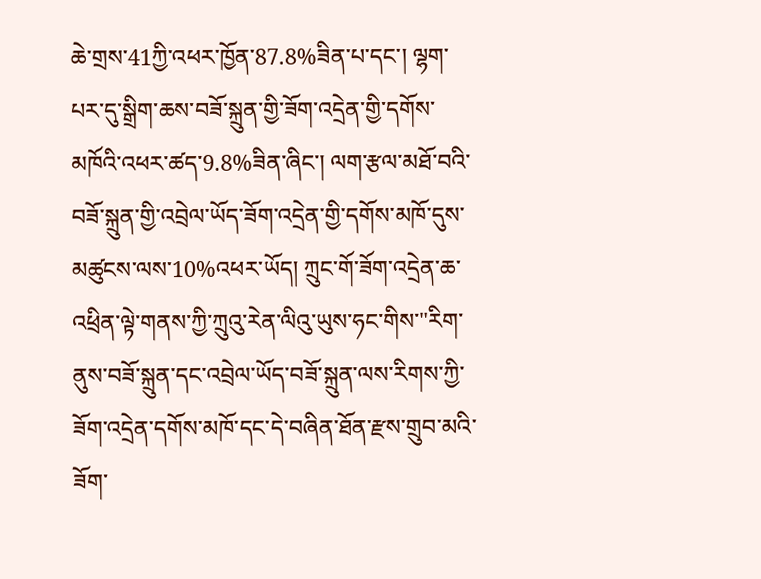ཆེ་གྲས་41ཀྱི་འཕར་ཁྱོན་87.8%ཟིན་པ་དང་། ལྷག་པར་དུ་སྒྲིག་ཆས་བཟོ་སྐྲུན་གྱི་ཟོག་འདྲེན་གྱི་དགོས་མཁོའི་འཕར་ཚད་9.8%ཟིན་ཞིང་། ལག་རྩལ་མཐོ་བའི་བཟོ་སྐྲུན་གྱི་འབྲེལ་ཡོད་ཟོག་འདྲེན་གྱི་དགོས་མཁོ་དུས་མཚུངས་ལས་10%འཕར་ཡོད། ཀྲུང་གོ་ཟོག་འདྲེན་ཆ་འཕྲིན་ལྟེ་གནས་ཀྱི་ཀྲུའུ་རེན་ལིའུ་ཡུས་ཧང་གིས་"རིག་ནུས་བཟོ་སྐྲུན་དང་འབྲེལ་ཡོད་བཟོ་སྐྲུན་ལས་རིགས་ཀྱི་ཟོག་འདྲེན་དགོས་མཁོ་དང་དེ་བཞིན་ཐོན་རྫས་གྲུབ་མའི་ཟོག་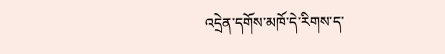འདྲེན་དགོས་མཁོ་དེ་རིགས་ད་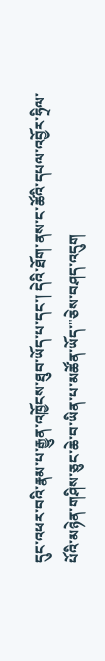དུང་འཕར་བའི་རྣམ་པ་རྒྱུན་འཁྱོངས་ཐུབ་ཡོད་པ་དང་། དེའི་ཐོག་ནས་ང་ཚོའི་དཔལ་འབྱོར་ཧྲིལ་པོའི་མཉེན་གཤིས་ཅུང་ཆེ་བ་ཡིན་པ་མཚོན་ཡོད་"ཅེས་བཤད་འདུག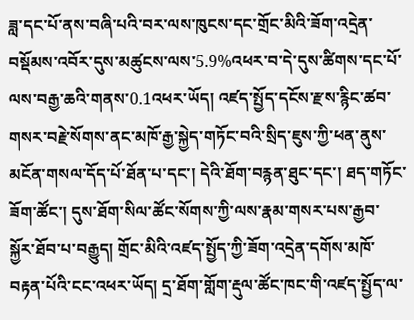ཟླ་དང་པོ་ནས་བཞི་པའི་བར་ལས་ཁུངས་དང་གྲོང་མིའི་ཟོག་འདྲེན་བསྡོམས་འབོར་དུས་མཚུངས་ལས་5.9%འཕར་བ་དེ་དུས་ཚིགས་དང་པོ་ལས་བརྒྱ་ཆའི་གནས་0.1འཕར་ཡོད། འཛད་སྤྱོད་དངོས་རྫས་རྙིང་ཚབ་གསར་བརྗེ་སོགས་ནང་མཁོ་རྒྱ་སྐྱེད་གཏོང་བའི་སྲིད་ཇུས་ཀྱི་ཕན་ནུས་མངོན་གསལ་དོད་པོ་ཐོན་པ་དང་། དེའི་ཐོག་བརྙན་ཐུང་དང་། ཐད་གཏོང་ཟོག་ཚོང་། དུས་ཐོག་སིལ་ཚོང་སོགས་ཀྱི་ལས་རྣམ་གསར་པས་རྒྱབ་སྐྱོར་ཐོབ་པ་བརྒྱུད། གྲོང་མིའི་འཛད་སྤྱོད་ཀྱི་ཟོག་འདྲེན་དགོས་མཁོ་བརྟན་པོའི་ངང་འཕར་ཡོད། དྲ་ཐོག་གློག་རྡུལ་ཚོང་ཁང་གི་འཛད་སྤྱོད་ལ་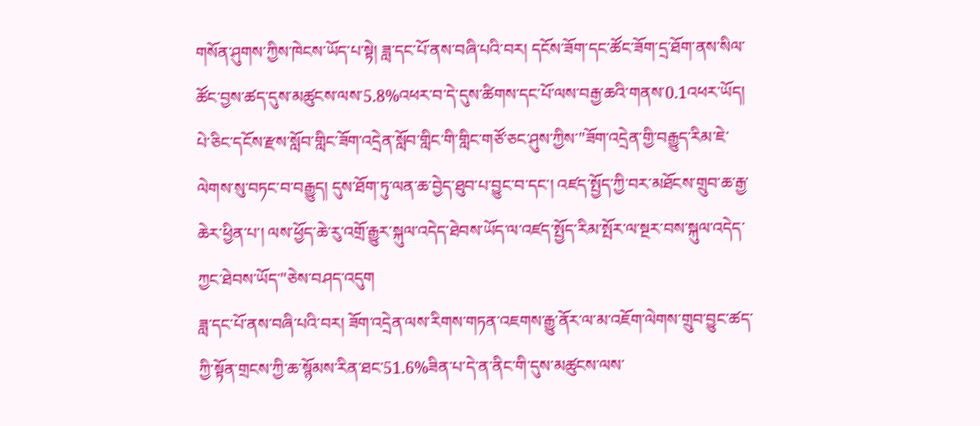གསོན་ཤུགས་ཀྱིས་ཁེངས་ཡོད་པ་སྟེ། ཟླ་དང་པོ་ནས་བཞི་པའི་བར། དངོས་ཟོག་དང་ཚོང་ཟོག་དྲ་ཐོག་ནས་སིལ་ཚོང་བྱས་ཚད་དུས་མཚུངས་ལས་5.8%འཕར་བ་དེ་དུས་ཚིགས་དང་པོ་ལས་བརྒྱ་ཆའི་གནས་0.1འཕར་ཡོད། པེ་ཅིང་དངོས་རྫས་སློབ་གླིང་ཟོག་འདྲེན་སློབ་གླིང་གི་གླིང་གཙོ་ཅང་ཤུས་ཀྱིས་"ཟོག་འདྲེན་གྱི་བརྒྱུད་རིམ་ཇེ་ལེགས་སུ་བཏང་བ་བརྒྱུད། དུས་ཐོག་ཏུ་ལན་ཆ་བྱེད་ཐུབ་པ་བྱུང་བ་དང་། འཛད་སྤྱོད་ཀྱི་བར་མཐོངས་གྲུབ་ཆ་རྒྱ་ཆེར་ཕྱིན་པ་། ལས་ཕྱོད་ཆེ་རུ་འགྲོ་རྒྱུར་སྐུལ་འདེད་ཐེབས་ཡོད་ལ་འཛད་སྤྱོད་རིམ་སྤོར་ལ་སྔར་བས་སྐུལ་འདེད་ཀྱང་ཐེབས་ཡོད་"ཅེས་བཤད་འདུག
ཟླ་དང་པོ་ནས་བཞི་པའི་བར། ཟོག་འདྲེན་ལས་རིགས་གཏན་འཇགས་རྒྱུ་ནོར་ལ་མ་འཇོག་ལེགས་གྲུབ་བྱུང་ཚད་ཀྱི་སྟོན་གྲངས་ཀྱི་ཆ་སྙོམས་རིན་ཐང་51.6%ཟིན་པ་དེ་ན་ནིང་གི་དུས་མཚུངས་ལས་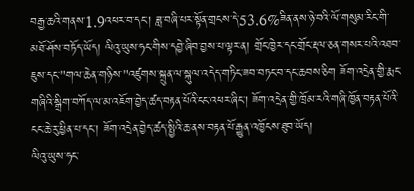བརྒྱ་ཆའི་གནས་1.9འཕར་བ་དང་། ཟླ་བཞི་པར་སྟོན་གྲངས་དེ་53.6%ཟིན་ནས་ཉེ་བའི་ལོ་གསུམ་རིང་གི་མཐོ་ཤོས་བཏོད་ཡོད། ལིའུ་ཡུས་ཧང་གིས་དབྱེ་ཞིབ་བྱས་པ་ལྟར་ན། གྲོང་ཁྱེར་དང་གྲོང་རྡལ་ཅན་གསར་པའི་འཐབ་ཇུས་དང་"གལ་ཆེན་གཉིས་"འཛུགས་སྐྲུན་ལ་སྐུལ་འདེད་གཏིང་ཟབ་བཏང་བ་དང་ཆབས་ཅིག ཟོག་འདྲེན་གྱི་རྨང་གཞིའི་སྒྲིག་བཀོད་ལ་མ་འཇོག་བྱེད་ཚད་བརྟན་པོའི་ངང་འཕར་ཞིང་། ཟོག་འདྲེན་གྱི་ཁྲོམ་རའི་གཞི་ཁྱོན་བརྟན་པོའི་ངང་ཆེ་རུ་ཕྱིན་པ་དང་། ཟོག་འདྲེན་བྱེད་ཚད་སྤྱིའི་ཆ་ནས་བརྟན་པོ་རྒྱུན་འཁྱོངས་ཐུབ་ཡོད།
ལིའུ་ཡུས་ཧང་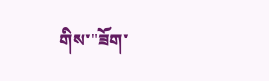གིས་"ཟོག་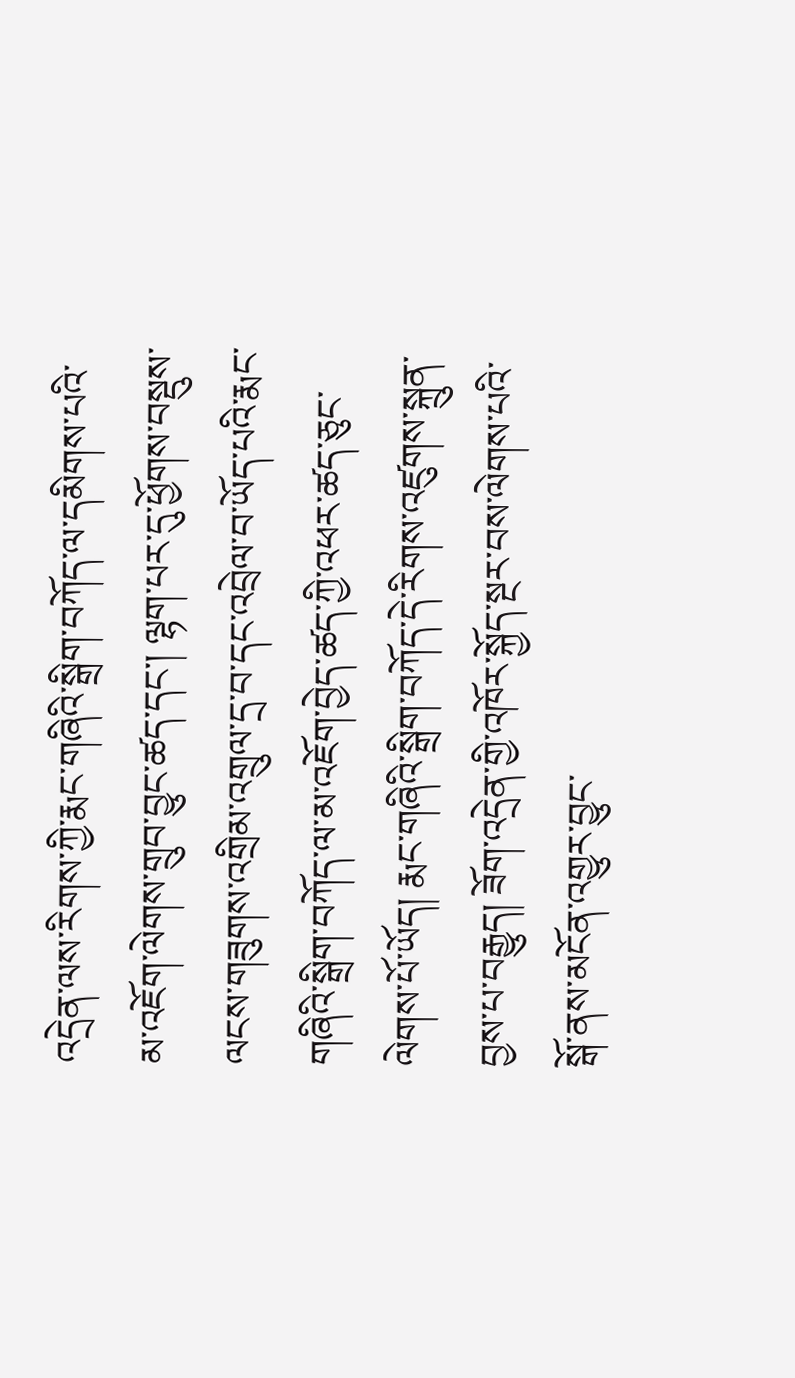འདྲེན་ལས་རིགས་ཀྱི་རྨང་གཞིའི་སྒྲིག་བཀོད་ལ་དམིགས་པའི་མ་འཇོག་ལེགས་གྲུབ་བྱུང་ཚད་དང་། ལྷག་པར་དུ་ཕྱོགས་བསྡུས་ལངས་གཟུགས་འགྲིམ་འགྲུལ་དྲ་བ་དང་འབྲེལ་བ་ཡོད་པའི་རྨང་གཞིའི་སྒྲིག་བཀོད་ལ་མ་འཇོག་བྱེད་ཚད་ཀྱི་འཕར་ཚད་ཅུང་ལེགས་པོ་ཡོད། རྨང་གཞིའི་སྒྲིག་བཀོད་དེ་རིགས་འཛུགས་སྐྲུན་བྱས་པ་བརྒྱུད། ཟོག་འདྲེན་གྱི་འཁོར་སྐྱོད་སྔར་བས་ལེགས་པའི་སྒོ་ནས་མངོན་འགྱུར་བྱུང་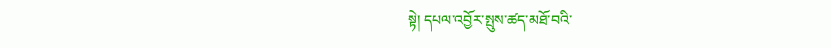སྟེ། དཔལ་འབྱོར་སྤུས་ཚད་མཐོ་བའི་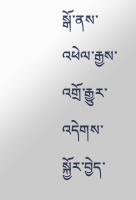སྒོ་ནས་འཕེལ་རྒྱས་འགྲོ་རྒྱུར་འདེགས་སྐྱོར་བྱེད་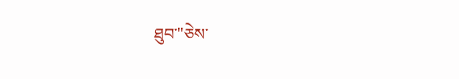ཐུབ་"ཅེས་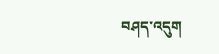བཤད་འདུག